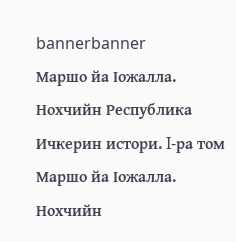bannerbanner
Маршо йа Iожалла. Нохчийн Республика Ичкерин истори. I-ра том
Маршо йа Iожалла. Нохчийн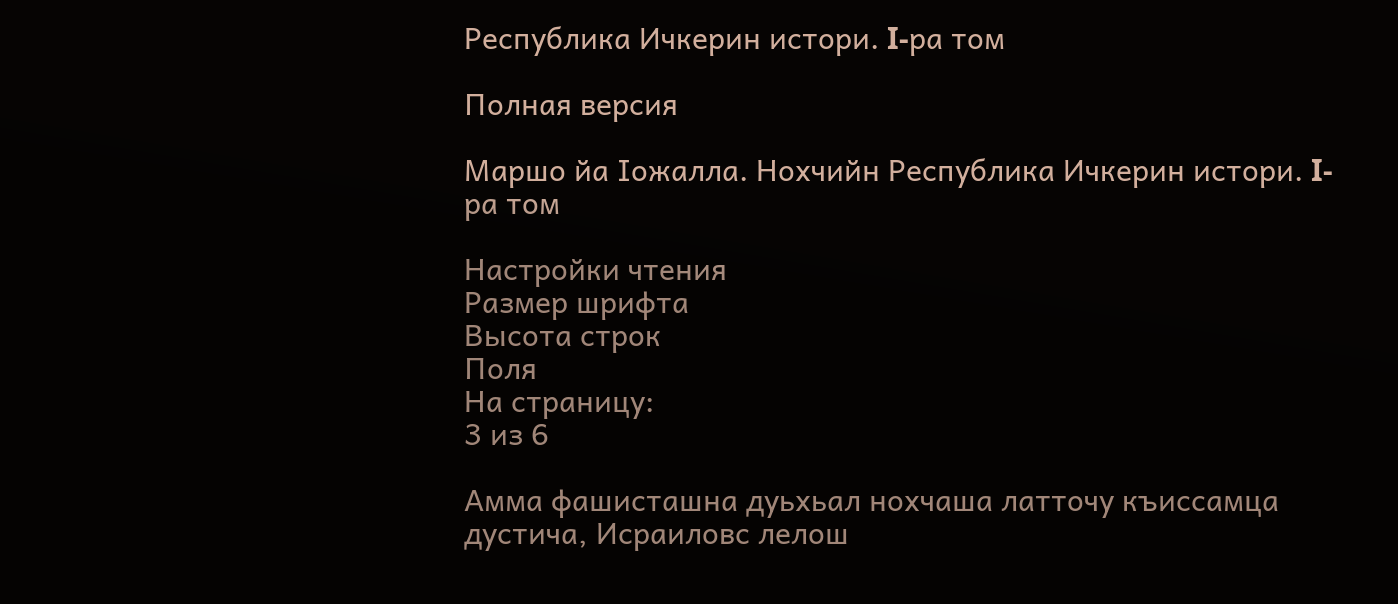Республика Ичкерин истори. I-ра том

Полная версия

Маршо йа Iожалла. Нохчийн Республика Ичкерин истори. I-ра том

Настройки чтения
Размер шрифта
Высота строк
Поля
На страницу:
3 из 6

Амма фашисташна дуьхьал нохчаша латточу къиссамца дустича, Исраиловс лелош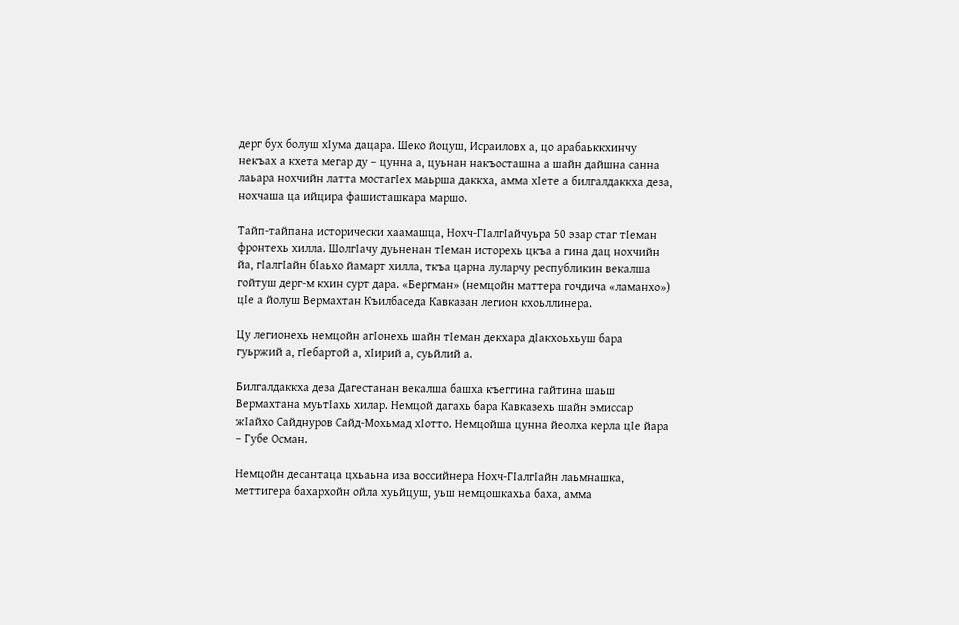дерг бух болуш хIума дацара. Шеко йоцуш, Исраиловх а, цо арабаьккхинчу некъах а кхета мегар ду – цунна а, цуьнан накъосташна а шайн дайшна санна лаьара нохчийн латта мостагIех маьрша даккха, амма хIете а билгалдаккха деза, нохчаша ца ийцира фашисташкара маршо.

Тайп-тайпана исторически хаамашца, Нохч-ГIалгIайчуьра 50 эзар стаг тIеман фронтехь хилла. ШолгIачу дуьненан тIеман исторехь цкъа а гина дац нохчийн йа, гIалгIайн бIаьхо йамарт хилла, ткъа царна луларчу республикин векалша гойтуш дерг-м кхин сурт дара. «Бергман» (немцойн маттера гочдича «ламанхо») цIе а йолуш Вермахтан Къилбаседа Кавказан легион кхоьллинера.

Цу легионехь немцойн агIонехь шайн тIеман декхара дIакхоьхьуш бара гуьржий а, гIебартой а, хIирий а, суьйлий а.

Билгалдаккха деза Дагестанан векалша башха къеггина гайтина шаьш Вермахтана муьтIахь хилар. Немцой дагахь бара Кавказехь шайн эмиссар жIайхо Сайднуров Сайд-Мохьмад хIотто. Немцойша цунна йеолха керла цIе йара – Губе Осман.

Немцойн десантаца цхьаьна иза воссийнера Нохч-ГIалгIайн лаьмнашка, меттигера бахархойн ойла хуьйцуш, уьш немцошкахьа баха, амма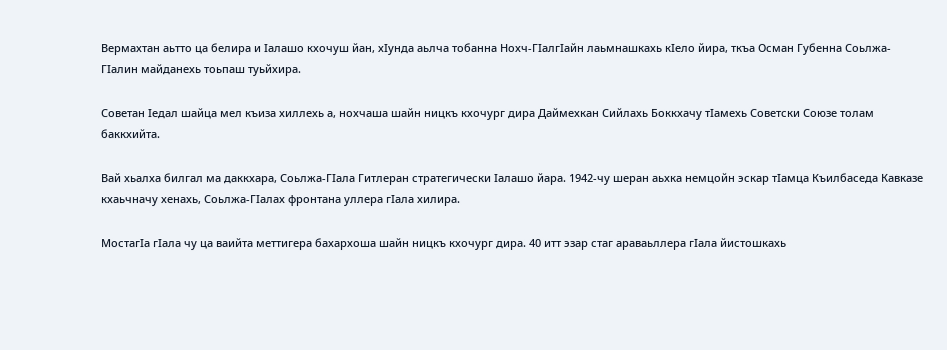Вермахтан аьтто ца белира и Iалашо кхочуш йан, хIунда аьлча тобанна Нохч-ГIалгIайн лаьмнашкахь кIело йира, ткъа Осман Губенна Соьлжа-ГIалин майданехь тоьпаш туьйхира.

Советан Iедал шайца мел къиза хиллехь а, нохчаша шайн ницкъ кхочург дира Даймехкан Сийлахь Боккхачу тIамехь Советски Союзе толам баккхийта.

Вай хьалха билгал ма даккхара, Соьлжа-ГIала Гитлеран стратегически Iалашо йара. 1942-чу шеран аьхка немцойн эскар тIамца Къилбаседа Кавказе кхаьчначу хенахь, Соьлжа-ГIалах фронтана уллера гIала хилира.

МостагIа гIала чу ца ваийта меттигера бахархоша шайн ницкъ кхочург дира. 40 итт эзар стаг араваьллера гIала йистошкахь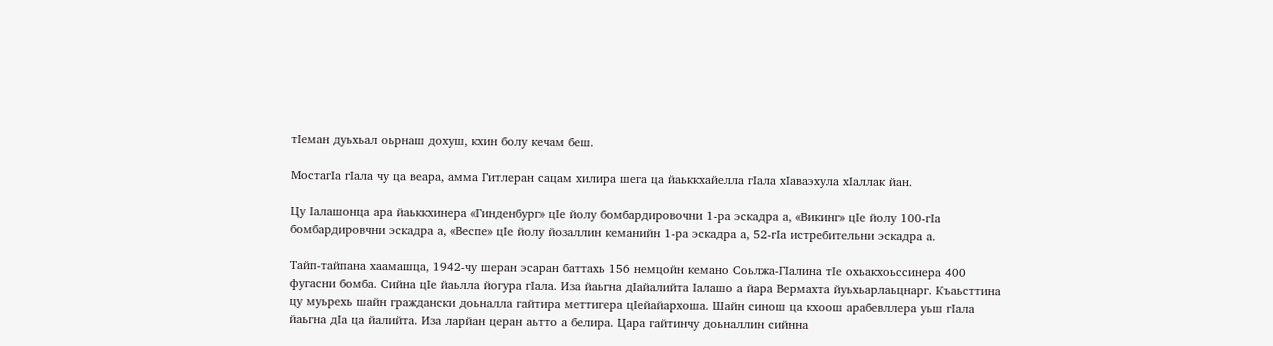тIеман дуьхьал оьрнаш дохуш, кхин болу кечам беш.

МостагIа гIала чу ца веара, амма Гитлеран сацам хилира шега ца йаьккхайелла гIала хIаваэхула хIаллак йан.

Цу Iалашонца ара йаьккхинера «Гинденбург» цIе йолу бомбардировочни 1-ра эскадра а, «Викинг» цIе йолу 100-гIа бомбардировчни эскадра а, «Веспе» цIе йолу йозаллин кеманийн 1-ра эскадра а, 52-гIа истребительни эскадра а.

Тайп-тайпана хаамашца, 1942-чу шеран эсаран баттахь 156 немцойн кемано Соьлжа-ГIалина тIе охьакхоьссинера 400 фугасни бомба. Сийна цIе йаьлла йогура гIала. Иза йаьгна дIайалийта Iалашо а йара Вермахта йуьхьарлаьцнарг. Къаьсттина цу муьрехь шайн граждански доьналла гайтира меттигера цIейайархоша. Шайн синош ца кхоош арабевллера уьш гIала йаьгна дIа ца йалийта. Иза ларйан церан аьтто а белира. Цара гайтинчу доьналлин сийнна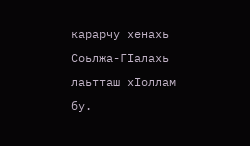карарчу хенахь Соьлжа-ГIалахь лаьтташ хIоллам бу.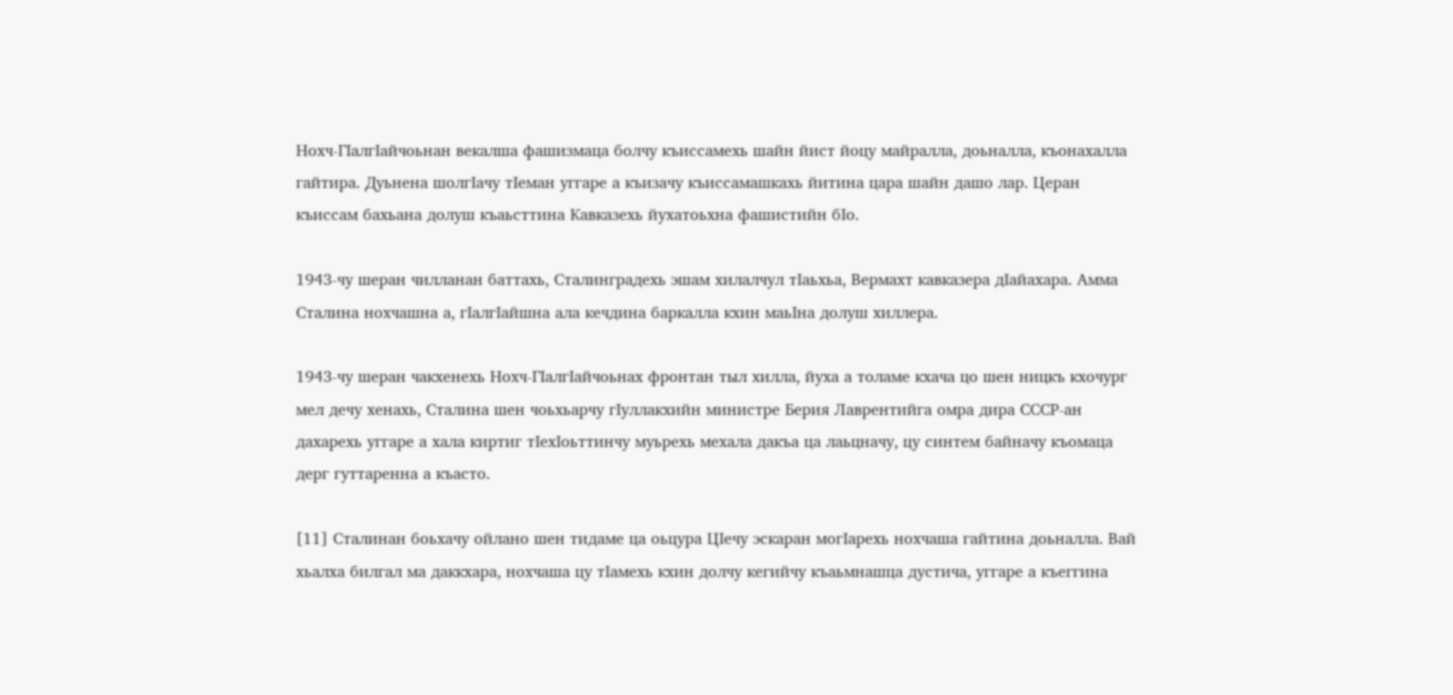Нохч-ГIалгIайчоьнан векалша фашизмаца болчу къиссамехь шайн йист йоцу майралла, доьналла, къонахалла гайтира. Дуьнена шолгIачу тIеман уггаре а къизачу къиссамашкахь йитина цара шайн дашо лар. Церан къиссам бахьана долуш къаьсттина Кавказехь йухатоьхна фашистийн бIо.

1943-чу шеран чилланан баттахь, Сталинградехь эшам хилалчул тIаьхьа, Вермахт кавказера дIайахара. Амма Сталина нохчашна а, гIалгIайшна ала кечдина баркалла кхин маьIна долуш хиллера.

1943-чу шеран чакхенехь Нохч-ГIалгIайчоьнах фронтан тыл хилла, йуха а толаме кхача цо шен ницкъ кхочург мел дечу хенахь, Сталина шен чоьхьарчу гIуллакхийн министре Берия Лаврентийга омра дира СССР-ан дахарехь уггаре а хала киртиг тIехIоьттинчу муьрехь мехала дакъа ца лаьцначу, цу синтем байначу къомаца дерг гуттаренна а къасто.

[11] Сталинан боьхачу ойлано шен тидаме ца оьцура ЦIечу эскаран могIарехь нохчаша гайтина доьналла. Вай хьалха билгал ма даккхара, нохчаша цу тIамехь кхин долчу кегийчу къаьмнашца дустича, уггаре а къеггина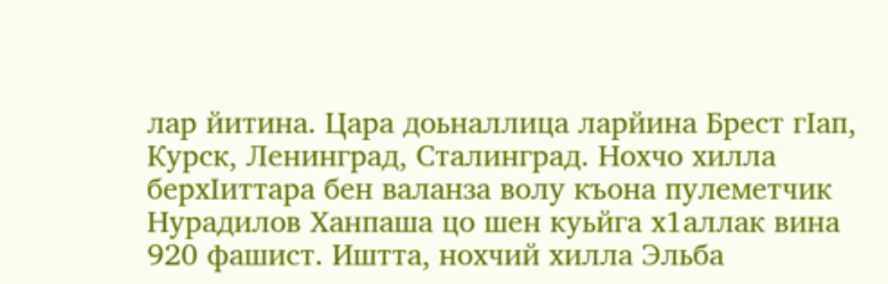лар йитина. Цара доьналлица ларйина Брест гIап, Курск, Ленинград, Сталинград. Нохчо хилла берхIиттара бен валанза волу къона пулеметчик Нурадилов Ханпаша цо шен куьйга х1аллак вина 920 фашист. Иштта, нохчий хилла Эльба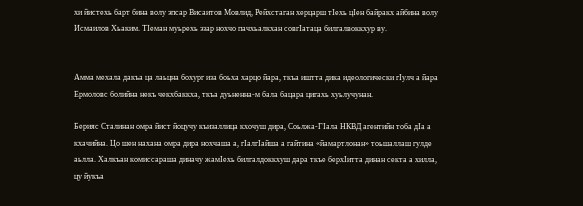хи йистехь барт бина волу эпсар Висаитов Мовлид, Рейхстаган херцарш тIехь цIен байракх айбина волу Исмаилов Хьаким. ТIеман муьрехь эзар нохчо пачхьалкхан совгIатаца билгалвоккхур ву.


Амма мехала дакъа ца лаьцна бохург иза боьха харцо йара, ткъа иштта дика идеологически гIулч а йара Ермоловс болийна некъ чекхбаккха, ткъа дуьненна-м бала бацара цигахь хуьлучунан.

Берияс Сталинан омра йист йоцучу къизаллица кхочуш дира, Соьлжа-ГIала НКВД агентийн тоба дIа а кхачийна. Цо шен нахана омра дира нохчаша а, гIалгIайша а гайтина «йамартлонан» тоьшаллаш гулде аьлла. Халкъан комиссараша диначу жамIехь билгалдоккхуш дара ткъе берхIитта динан секта а хилла, цу йукъа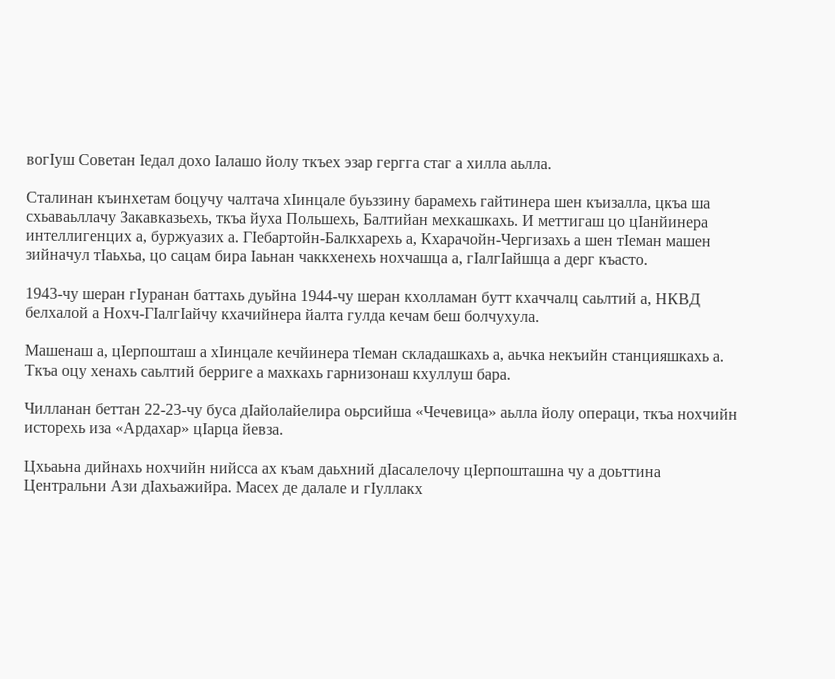вогIуш Советан Iедал дохо Iалашо йолу ткъех эзар гергга стаг а хилла аьлла.

Сталинан къинхетам боцучу чалтача хIинцале буьззину барамехь гайтинера шен къизалла, цкъа ша схьаваьллачу Закавказьехь, ткъа йуха Польшехь, Балтийан мехкашкахь. И меттигаш цо цIанйинера интеллигенцих а, буржуазих а. ГIебартойн-Балкхарехь а, Кхарачойн-Чергизахь а шен тIеман машен зийначул тIаьхьа, цо сацам бира Iаьнан чаккхенехь нохчашца а, гIалгIайшца а дерг къасто.

1943-чу шеран гIуранан баттахь дуьйна 1944-чу шеран кхолламан бутт кхаччалц саьлтий а, НКВД белхалой а Нохч-ГIалгIайчу кхачийнера йалта гулда кечам беш болчухула.

Машенаш а, цIерпошташ а хIинцале кечйинера тIеман складашкахь а, аьчка некъийн станцияшкахь а. Ткъа оцу хенахь саьлтий берриге а махкахь гарнизонаш кхуллуш бара.

Чилланан беттан 22-23-чу буса дIайолайелира оьрсийша «Чечевица» аьлла йолу операци, ткъа нохчийн исторехь иза «Ардахар» цIарца йевза.

Цхьаьна дийнахь нохчийн нийсса ах къам даьхний дIасалелочу цIерпошташна чу а доьттина Центральни Ази дIахьажийра. Масех де далале и гIуллакх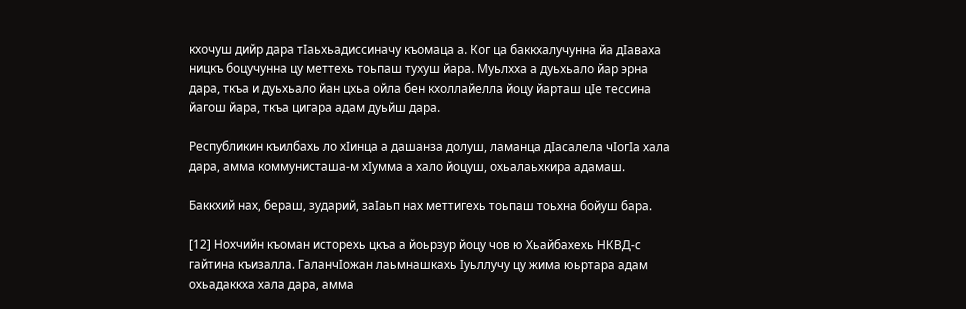кхочуш дийр дара тIаьхьадиссиначу къомаца а. Ког ца баккхалучунна йа дIаваха ницкъ боцучунна цу меттехь тоьпаш тухуш йара. Муьлхха а дуьхьало йар эрна дара, ткъа и дуьхьало йан цхьа ойла бен кхоллайелла йоцу йарташ цIе тессина йагош йара, ткъа цигара адам дуьйш дара.

Республикин къилбахь ло хIинца а дашанза долуш, ламанца дIасалела чIогIа хала дара, амма коммунисташа-м хIумма а хало йоцуш, охьалаьхкира адамаш.

Баккхий нах, бераш, зударий, заIаьп нах меттигехь тоьпаш тоьхна бойуш бара.

[12] Нохчийн къоман исторехь цкъа а йоьрзур йоцу чов ю Хьайбахехь НКВД-с гайтина къизалла. ГаланчIожан лаьмнашкахь Iуьллучу цу жима юьртара адам охьадаккха хала дара, амма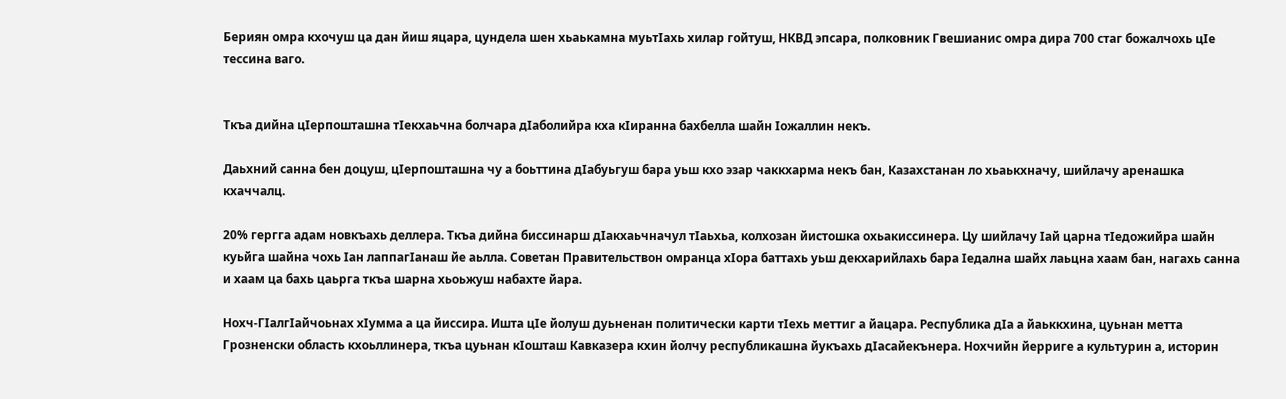Бериян омра кхочуш ца дан йиш яцара, цундела шен хьаькамна муьтIахь хилар гойтуш, НКВД эпсара, полковник Гвешианис омра дира 700 стаг божалчохь цIе тессина ваго.


Ткъа дийна цIерпошташна тIекхаьчна болчара дIаболийра кха кIиранна бахбелла шайн Iожаллин некъ.

Даьхний санна бен доцуш, цIерпошташна чу а боьттина дIабуьгуш бара уьш кхо эзар чаккхарма некъ бан, Казахстанан ло хьаькхначу, шийлачу аренашка кхаччалц.

20% гергга адам новкъахь деллера. Ткъа дийна биссинарш дIакхаьчначул тIаьхьа, колхозан йистошка охьакиссинера. Цу шийлачу Iай царна тIедожийра шайн куьйга шайна чохь Iан лаппагIанаш йе аьлла. Советан Правительствон омранца хIора баттахь уьш декхарийлахь бара Iедална шайх лаьцна хаам бан, нагахь санна и хаам ца бахь цаьрга ткъа шарна хьоьжуш набахте йара.

Нохч-ГIалгIайчоьнах хIумма а ца йиссира. Ишта цIе йолуш дуьненан политически карти тIехь меттиг а йацара. Республика дIа а йаьккхина, цуьнан метта Грозненски область кхоьллинера, ткъа цуьнан кIошташ Кавказера кхин йолчу республикашна йукъахь дIасайекънера. Нохчийн йерриге а культурин а, историн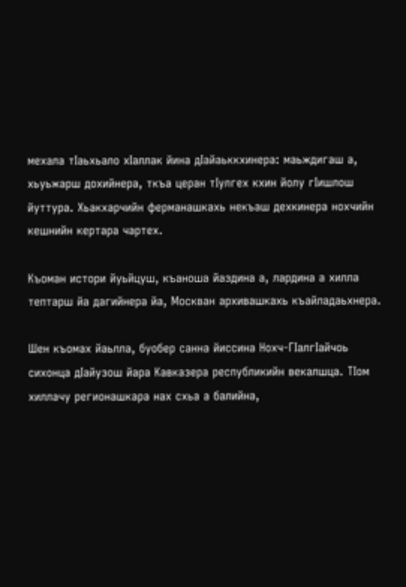мехала тIаьхьало хIаллак йина дIайаьккхинера: маьждигаш а, хьуьжарш дохийнера, ткъа церан тIулгех кхин йолу гIишлош йуттура. Хьакхарчийн ферманашкахь некъаш дехкинера нохчийн кешнийн кертара чартех.

Къоман истори йуьйцуш, къаноша йаздина а, лардина а хилла тептарш йа дагийнера йа, Москван архивашкахь къайладаьхнера.

Шен къомах йаьлла, буобер санна йиссина Нохч-ГIалгIайчоь сихонца дIайузош йара Кавказера республикийн векалшца. ТIом хиллачу регионашкара нах схьа а балийна,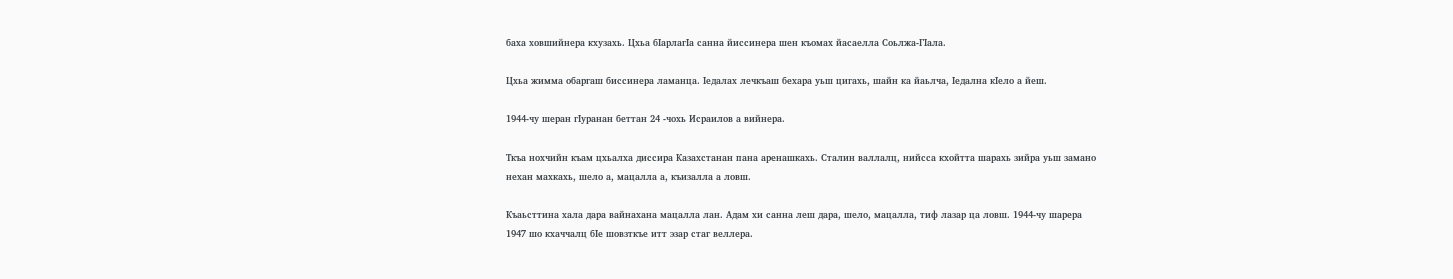баха ховшийнера кхузахь. Цхьа бIарлагIа санна йиссинера шен къомах йасаелла Соьлжа-ГIала.

Цхьа жимма обаргаш биссинера ламанца. Iедалах лечкъаш бехара уьш цигахь, шайн ка йаьлча, Iедална кIело а йеш.

1944-чу шеран гIуранан беттан 24 -чохь Исраилов а вийнера.

Ткъа нохчийн къам цхьалха диссира Казахстанан пана аренашкахь. Сталин валлалц, нийсса кхойтта шарахь зийра уьш замано нехан махкахь, шело а, мацалла а, къизалла а ловш.

Къаьсттина хала дара вайнахана мацалла лан. Адам хи санна леш дара, шело, мацалла, тиф лазар ца ловш. 1944-чу шарера 1947 шо кхаччалц бIе шовзткъе итт эзар стаг веллера.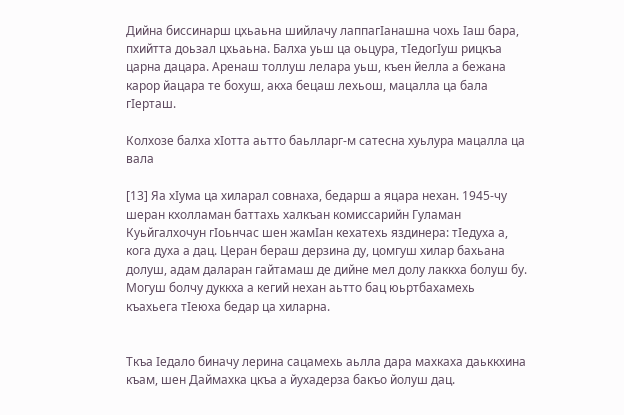Дийна биссинарш цхьаьна шийлачу лаппагIанашна чохь Iаш бара, пхийтта доьзал цхьаьна. Балха уьш ца оьцура, тIедогIуш рицкъа царна дацара. Аренаш толлуш лелара уьш, къен йелла а бежана карор йацара те бохуш, акха бецаш лехьош, мацалла ца бала гIерташ.

Колхозе балха хIотта аьтто баьлларг-м сатесна хуьлура мацалла ца вала

[13] Яа хIума ца хиларал совнаха, бедарш а яцара нехан. 1945-чу шеран кхолламан баттахь халкъан комиссарийн Гуламан Куьйгалхочун гIоьнчас шен жамIан кехатехь яздинера: тIедуха а, кога духа а дац. Церан бераш дерзина ду, цомгуш хилар бахьана долуш, адам даларан гайтамаш де дийне мел долу лаккха болуш бу. Могуш болчу дуккха а кегий нехан аьтто бац юьртбахамехь къахьега тIеюха бедар ца хиларна.


Ткъа Iедало биначу лерина сацамехь аьлла дара махкаха даьккхина къам, шен Даймахка цкъа а йухадерза бакъо йолуш дац.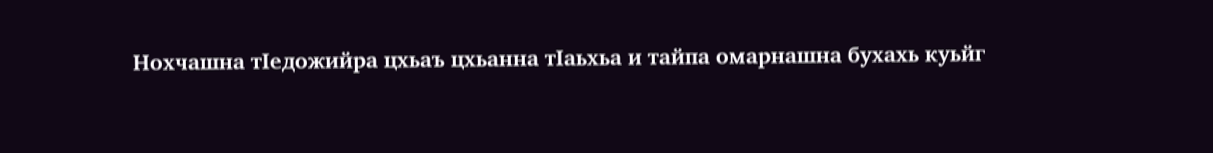Нохчашна тIедожийра цхьаъ цхьанна тIаьхьа и тайпа омарнашна бухахь куьйг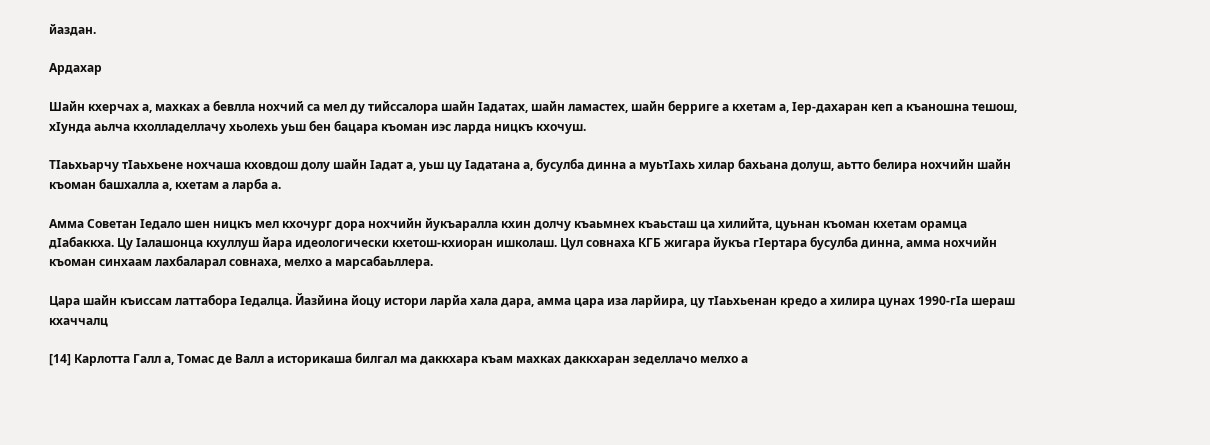йаздан.

Ардахар

Шайн кхерчах а, махках а бевлла нохчий са мел ду тийссалора шайн Iадатах, шайн ламастех, шайн берриге а кхетам а, Iер-дахаран кеп а къаношна тешош, хIунда аьлча кхолладеллачу хьолехь уьш бен бацара къоман иэс ларда ницкъ кхочуш.

ТIаьхьарчу тIаьхьене нохчаша кховдош долу шайн Iадат а, уьш цу Iадатана а, бусулба динна а муьтIахь хилар бахьана долуш, аьтто белира нохчийн шайн къоман башхалла а, кхетам а ларба а.

Амма Советан Iедало шен ницкъ мел кхочург дора нохчийн йукъаралла кхин долчу къаьмнех къаьсташ ца хилийта, цуьнан къоман кхетам орамца дIабаккха. Цу Iалашонца кхуллуш йара идеологически кхетош-кхиоран ишколаш. Цул совнаха КГБ жигара йукъа гIертара бусулба динна, амма нохчийн къоман синхаам лахбаларал совнаха, мелхо а марсабаьллера.

Цара шайн къиссам латтабора Iедалца. Йазйина йоцу истори ларйа хала дара, амма цара иза ларйира, цу тIаьхьенан кредо а хилира цунах 1990-гIа шераш кхаччалц

[14] Карлотта Галл а, Томас де Валл а историкаша билгал ма даккхара къам махках даккхаран зеделлачо мелхо а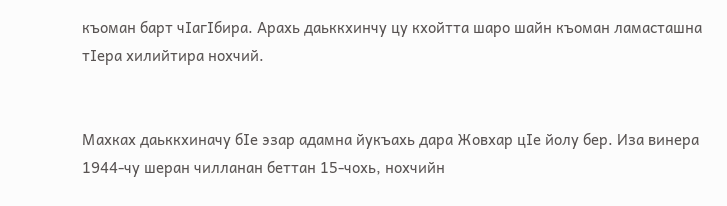къоман барт чIагIбира. Арахь даьккхинчу цу кхойтта шаро шайн къоман ламасташна тIера хилийтира нохчий.


Махках даьккхиначу бIе эзар адамна йукъахь дара Жовхар цIе йолу бер. Иза винера 1944-чу шеран чилланан беттан 15-чохь, нохчийн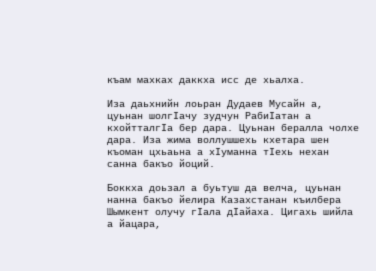къам махках даккха исс де хьалха.

Иза даьхнийн лоьран Дудаев Мусайн а, цуьнан шолгIачу зудчун РабиIатан а кхойтталгIа бер дара. Цуьнан бералла чолхе дара. Иза жима воллушшехь кхетара шен къоман цхьаьна а хIуманна тIехь нехан санна бакъо йоций.

Боккха доьзал а буьтуш да велча, цуьнан нанна бакъо йелира Казахстанан къилбера Шымкент олучу гIала дIайаха. Цигахь шийла а йацара,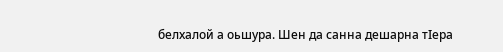белхалой а оьшура. Шен да санна дешарна тIера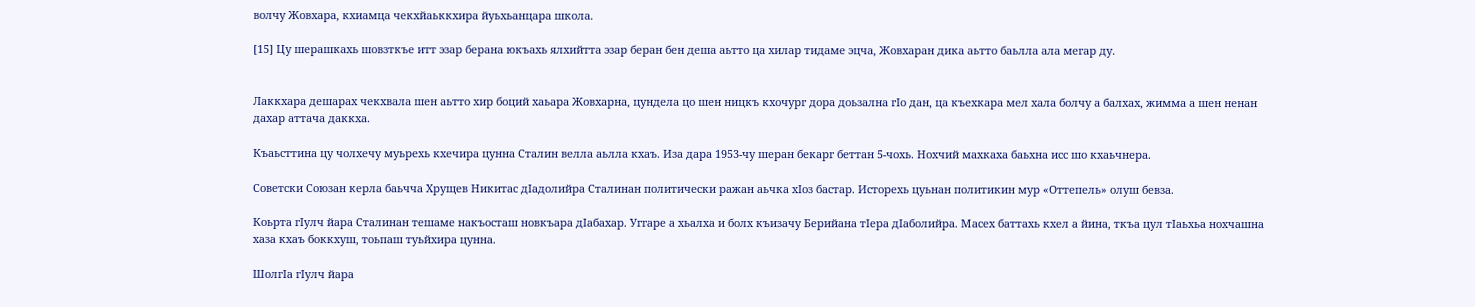волчу Жовхара, кхиамца чекхйаьккхира йуьхьанцара школа.

[15] Цу шерашкахь шовзткъе итт эзар берана юкъахь ялхийтта эзар беран бен деша аьтто ца хилар тидаме эцча, Жовхаран дика аьтто баьлла ала мегар ду.


Лаккхара дешарах чекхвала шен аьтто хир боций хаьара Жовхарна, цундела цо шен ницкъ кхочург дора доьзална гIо дан, ца къехкара мел хала болчу а балхах, жимма а шен ненан дахар аттача даккха.

Къаьсттина цу чолхечу муьрехь кхечира цунна Сталин велла аьлла кхаъ. Иза дара 1953-чу шеран бекарг беттан 5-чохь. Нохчий махкаха баьхна исс шо кхаьчнера.

Советски Союзан керла баьчча Хрущев Никитас дIадолийра Сталинан политически ражан аьчка хIоз бастар. Исторехь цуьнан политикин мур «Оттепель» олуш бевза.

Коьрта гIулч йара Сталинан тешаме накъосташ новкъара дIабахар. Уггаре а хьалха и болх къизачу Берийана тIера дIаболийра. Масех баттахь кхел а йина, ткъа цул тIаьхьа нохчашна хаза кхаъ боккхуш, тоьпаш туьйхира цунна.

ШолгIа гIулч йара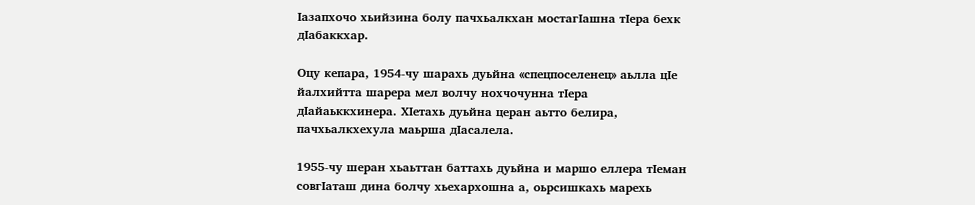Iазапхочо хьийзина болу пачхьалкхан мостагIашна тIера бехк дIабаккхар.

Оцу кепара, 1954-чу шарахь дуьйна «спецпоселенец» аьлла цIе йалхийтта шарера мел волчу нохчочунна тIера дIайаьккхинера. ХIетахь дуьйна церан аьтто белира, пачхьалкхехула маьрша дIасалела.

1955-чу шеран хьаьттан баттахь дуьйна и маршо еллера тIеман совгIаташ дина болчу хьехархошна а, оьрсишкахь марехь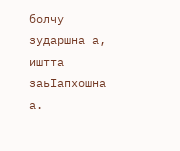болчу зударшна а, иштта заьIапхошна а.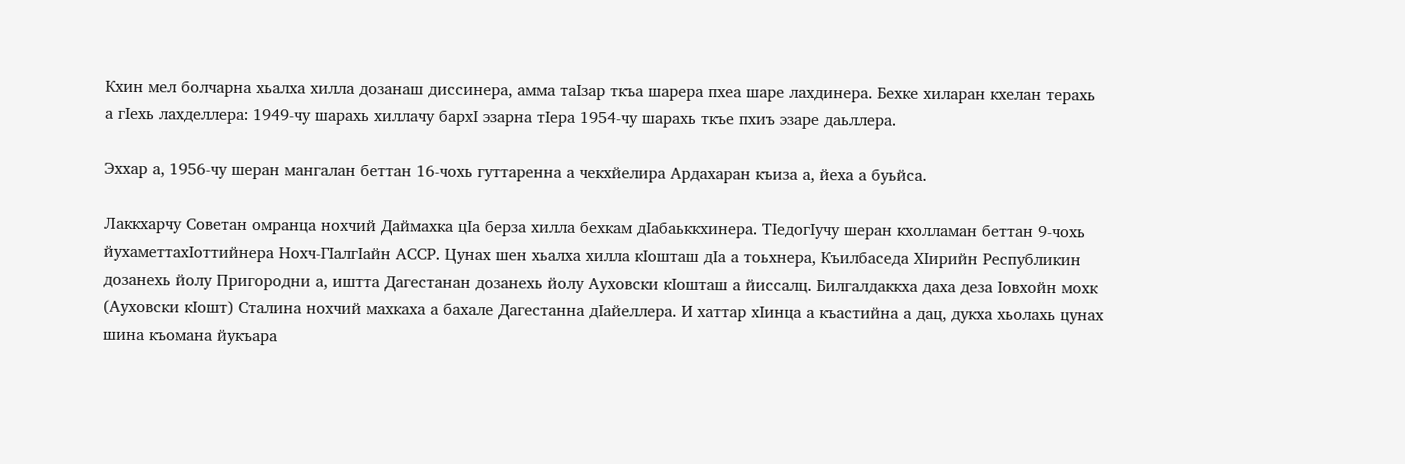Кхин мел болчарна хьалха хилла дозанаш диссинера, амма таIзар ткъа шарера пхеа шаре лахдинера. Бехке хиларан кхелан терахь а гIехь лахделлера: 1949-чу шарахь хиллачу бархI эзарна тIера 1954-чу шарахь ткъе пхиъ эзаре даьллера.

Эххар а, 1956-чу шеран мангалан беттан 16-чохь гуттаренна а чекхйелира Ардахаран къиза а, йеха а буьйса.

Лаккхарчу Советан омранца нохчий Даймахка цIа берза хилла бехкам дIабаьккхинера. ТIедогIучу шеран кхолламан беттан 9-чохь йухаметтахIоттийнера Нохч-ГIалгIайн АССР. Цунах шен хьалха хилла кIошташ дIа а тоьхнера, Къилбаседа ХIирийн Республикин дозанехь йолу Пригородни а, иштта Дагестанан дозанехь йолу Ауховски кIошташ а йиссалц. Билгалдаккха даха деза Iовхойн мохк (Ауховски кIошт) Сталина нохчий махкаха а бахале Дагестанна дIайеллера. И хаттар хIинца а къастийна а дац, дукха хьолахь цунах шина къомана йукъара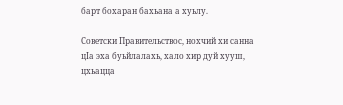барт бохаран бахьана а хуьлу.

Советски Правительствос, нохчий хи санна цIа эха буьйлалахь, хало хир дуй хууш, цхьацца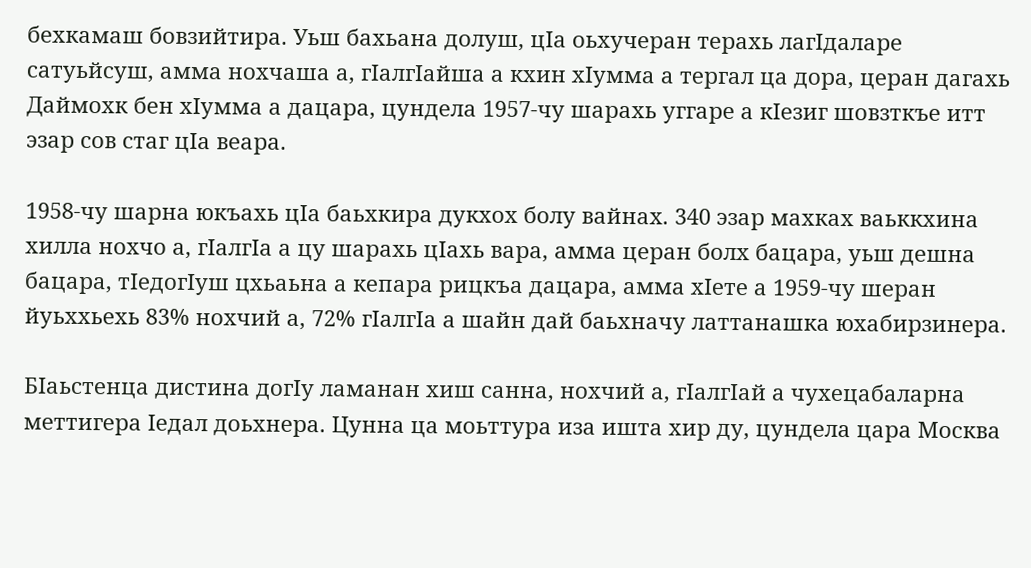бехкамаш бовзийтира. Уьш бахьана долуш, цIа оьхучеран терахь лагIдаларе сатуьйсуш, амма нохчаша а, гIалгIайша а кхин хIумма а тергал ца дора, церан дагахь Даймохк бен хIумма а дацара, цундела 1957-чу шарахь уггаре а кIезиг шовзткъе итт эзар сов стаг цIа веара.

1958-чу шарна юкъахь цIа баьхкира дукхох болу вайнах. 340 эзар махках ваьккхина хилла нохчо а, гIалгIа а цу шарахь цIахь вара, амма церан болх бацара, уьш дешна бацара, тIедогIуш цхьаьна а кепара рицкъа дацара, амма хIете а 1959-чу шеран йуьххьехь 83% нохчий а, 72% гIалгIа а шайн дай баьхначу латтанашка юхабирзинера.

БIаьстенца дистина догIу ламанан хиш санна, нохчий а, гIалгIай а чухецабаларна меттигера Iедал доьхнера. Цунна ца моьттура иза ишта хир ду, цундела цара Москва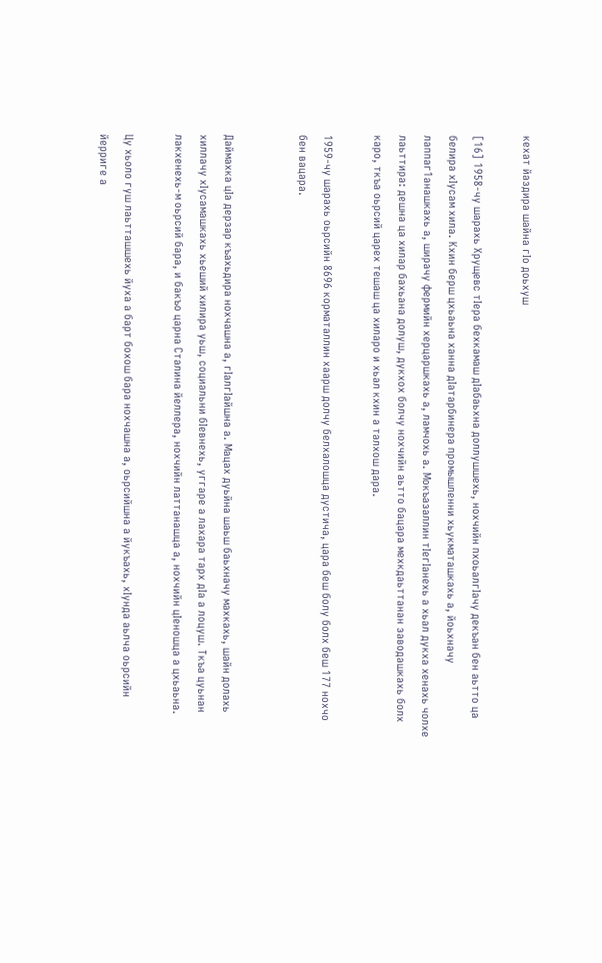кехат йаздира шайна гIо доьхуш

[16] 1958-чу шарахь Хрущевс тIера бехкамаш дIабаьхна доллушшехь, нохчийн пхоьалгIачу декъан бен аьтто ца белира хIусам хила. Кхин берш цхьаьна ханна дIатарбинера промышленни хьукматашкахь а, йоьхначу лаппаг1анашкахь а, ширачу фермийн херцаршкахь а, ламчохь а. Мокъазаллин тIегIанехь а хьал дукха хенахь чолхе лаьттира: дешна ца хилар бахьана долуш, дукхох болчу нохчийн аьтто бацара мехкдаьттанан заводашкахь болх каро, ткъа оьрсий царех тешаш ца хиларо и хьал кхин а талхош дара.

1959-чу шарахь оьрсийн 8696 корматаллин хаарш долчу белхалошца дустича, цара беш болу болх беш 177 нохчо бен вацара.


Даймахка цIа дерзар къахьдира нохчашна а, гIалгIайшна а. Мацах дуьйна шаьш баьхначу махкахь, шайн долахь хиллачу хIусамашкахь хьеший хилира уьш, социальни бIевнехь, уггаре а лахара тарх дIа а лоцуш. Ткъа цуьнан лакхенехь-м оьрсий бара, и бакъо царна Сталина йеллера, нохчийн латтанашца а, нохчийн цIеношца а цхьаьна.

Цу хьоло гуш лаьтташшехь йуха а барт бохош бара нохчашна а, оьрсийшна а йукъахь, хIунда аьлча оьрсийн йерриге а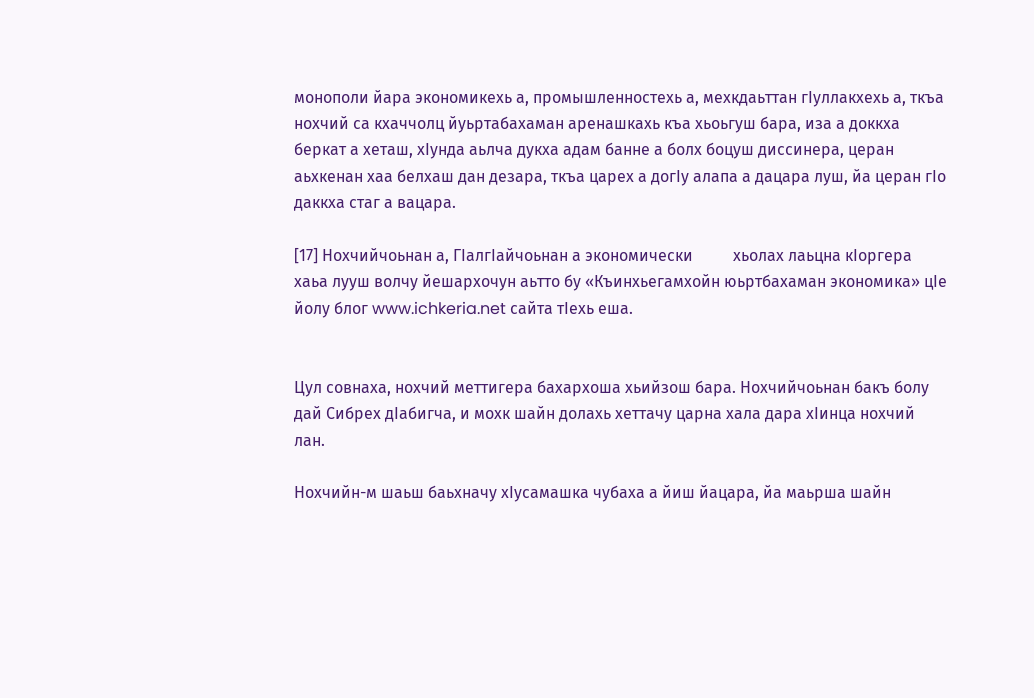монополи йара экономикехь а, промышленностехь а, мехкдаьттан гIуллакхехь а, ткъа нохчий са кхаччолц йуьртабахаман аренашкахь къа хьоьгуш бара, иза а доккха беркат а хеташ, хIунда аьлча дукха адам банне а болх боцуш диссинера, церан аьхкенан хаа белхаш дан дезара, ткъа царех а догIу алапа а дацара луш, йа церан гIо даккха стаг а вацара.

[17] Нохчийчоьнан а, ГIалгIайчоьнан а экономически          хьолах лаьцна кIоргера хаьа лууш волчу йешархочун аьтто бу «Къинхьегамхойн юьртбахаман экономика» цIе йолу блог www.ichkeria.net сайта тIехь еша.


Цул совнаха, нохчий меттигера бахархоша хьийзош бара. Нохчийчоьнан бакъ болу дай Сибрех дIабигча, и мохк шайн долахь хеттачу царна хала дара хIинца нохчий лан.

Нохчийн-м шаьш баьхначу хIусамашка чубаха а йиш йацара, йа маьрша шайн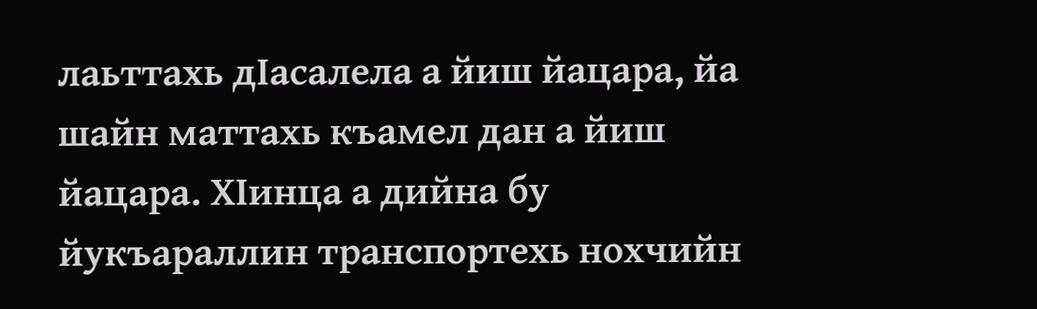лаьттахь дIасалела а йиш йацара, йа шайн маттахь къамел дан а йиш йацара. ХIинца а дийна бу йукъараллин транспортехь нохчийн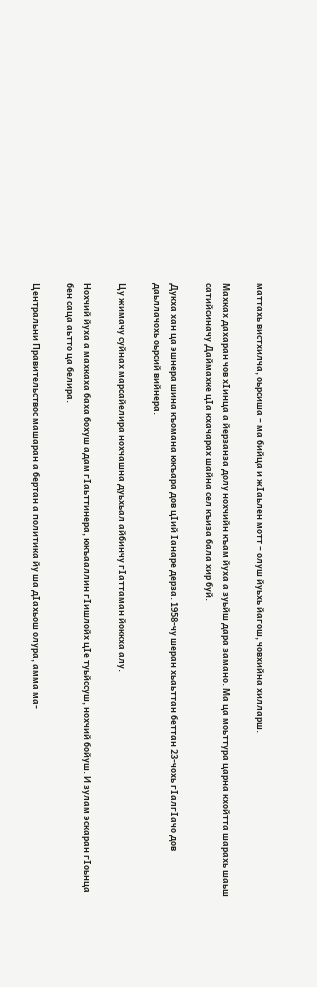маттахь вистхилча, оьрсиша – ма бийца и жIаьлен мотт – олуш йуьхь йагош, човхийна хилларш.

Махках дахаран чов хIинца а йерзанза долу нохчийн къам йуха а зуьйш дара замано. Ма ца моьттура царна кхойтта шарахь шаьш сатийсиначу Даймахке цIа кхачарах шайна сел къиза бала хир буй.

Дукха хан ца эшнера шина къомана юкъара дов цIий Iанаре дерза. 1958-чу шеран хьаьттан беттан 23-чохь гIалгIачо дов даьллачохь оьрсий вийнера.

Цу жимачу суйнах марсайелира нохчашна дуьхьал айбинчу гIаттаман йоккха алу.

Нохчий йуха а махкаха баха бохуш адам гIаьттинера, юкъааллин гIишлойх цIе туьйссуш, нохчий бойуш. И зулам эскаран гIоьнца бен саца аьтто ца белира.

Центральни Правительствос машаран а бертан а политика йу ша дIахьош олура, амма ма-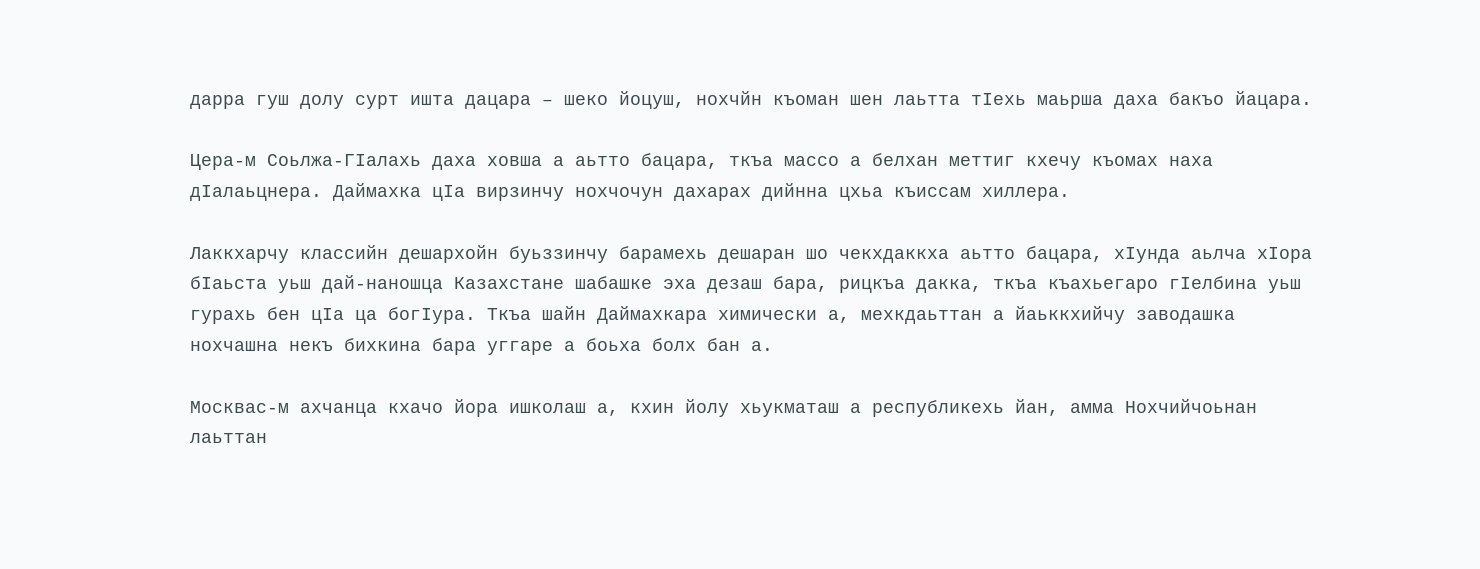дарра гуш долу сурт ишта дацара – шеко йоцуш, нохчйн къоман шен лаьтта тIехь маьрша даха бакъо йацара.

Цера-м Соьлжа-ГIалахь даха ховша а аьтто бацара, ткъа массо а белхан меттиг кхечу къомах наха дIалаьцнера. Даймахка цIа вирзинчу нохчочун дахарах дийнна цхьа къиссам хиллера.

Лаккхарчу классийн дешархойн буьззинчу барамехь дешаран шо чекхдаккха аьтто бацара, хIунда аьлча хIора бIаьста уьш дай-наношца Казахстане шабашке эха дезаш бара, рицкъа дакка, ткъа къахьегаро гIелбина уьш гурахь бен цIа ца богIура. Ткъа шайн Даймахкара химически а, мехкдаьттан а йаьккхийчу заводашка нохчашна некъ бихкина бара уггаре а боьха болх бан а.

Москвас-м ахчанца кхачо йора ишколаш а, кхин йолу хьукматаш а республикехь йан, амма Нохчийчоьнан лаьттан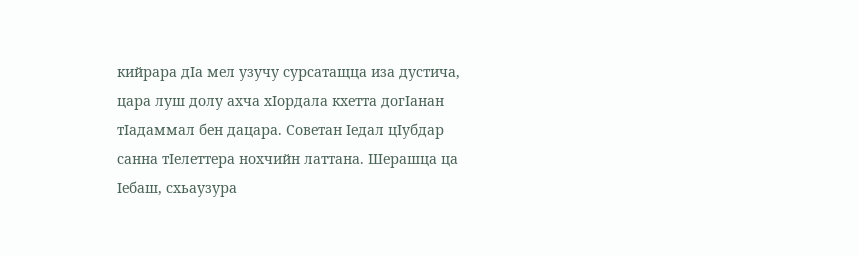кийрара дIа мел узучу сурсатащца иза дустича, цара луш долу ахча хIордала кхетта догIанан тIадаммал бен дацара. Советан Iедал цIубдар санна тIелеттера нохчийн латтана. Шерашца ца Iебаш, схьаузура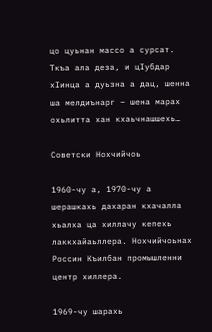цо цуьнан массо а сурсат. Ткъа ала деза, и цIубдар хIинца а дуьзна а дац, шенна ша мелдиънарг – шена марах охьлитта хан кхаьчнашшехь…

Советски Нохчийчоь

1960-чу а, 1970-чу а шерашкахь дахаран кхачалла хьалха ца хиллачу кепехь лаккхайаьллера. Нохчийчоьнах Россин Къилбан промышленни центр хиллера.

1969-чу шарахь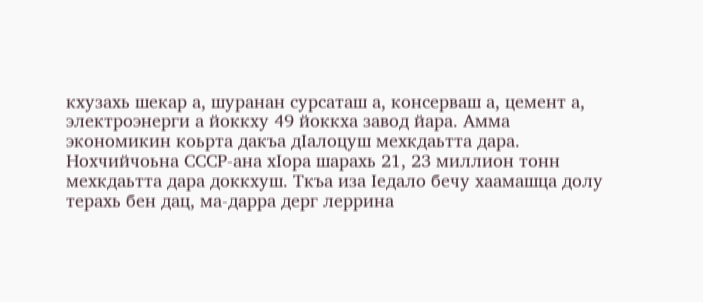кхузахь шекар а, шуранан сурсаташ а, консерваш а, цемент а, электроэнерги а йоккху 49 йоккха завод йара. Амма экономикин коьрта дакъа дIалоцуш мехкдаьтта дара. Нохчийчоьна СССР-ана хIора шарахь 21, 23 миллион тонн мехкдаьтта дара доккхуш. Ткъа иза Iедало бечу хаамашца долу терахь бен дац, ма-дарра дерг леррина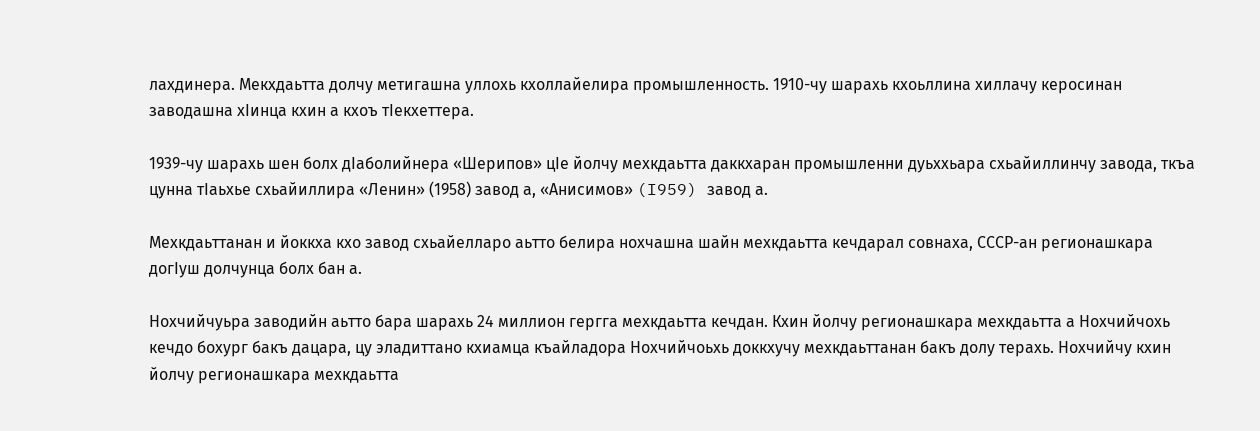лахдинера. Мекхдаьтта долчу метигашна уллохь кхоллайелира промышленность. 1910-чу шарахь кхоьллина хиллачу керосинан заводашна хIинца кхин а кхоъ тIекхеттера.

1939-чу шарахь шен болх дIаболийнера «Шерипов» цIе йолчу мехкдаьтта даккхаран промышленни дуьххьара схьайиллинчу завода, ткъа цунна тIаьхье схьайиллира «Ленин» (1958) завод а, «Анисимов» (I959) завод а.

Мехкдаьттанан и йоккха кхо завод схьайелларо аьтто белира нохчашна шайн мехкдаьтта кечдарал совнаха, СССР-ан регионашкара догIуш долчунца болх бан а.

Нохчийчуьра заводийн аьтто бара шарахь 24 миллион гергга мехкдаьтта кечдан. Кхин йолчу регионашкара мехкдаьтта а Нохчийчохь кечдо бохург бакъ дацара, цу эладиттано кхиамца къайладора Нохчийчоьхь доккхучу мехкдаьттанан бакъ долу терахь. Нохчийчу кхин йолчу регионашкара мехкдаьтта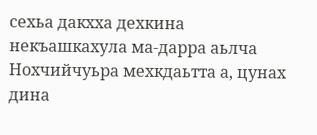сехьа дакхха дехкина некъашкахула ма-дарра аьлча Нохчийчуьра мехкдаьтта а, цунах дина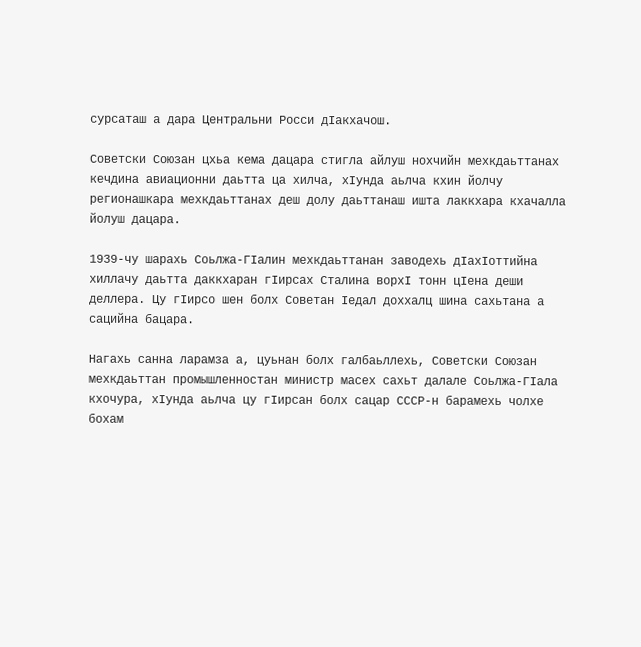сурсаташ а дара Центральни Росси дIакхачош.

Советски Союзан цхьа кема дацара стигла айлуш нохчийн мехкдаьттанах кечдина авиационни даьтта ца хилча, хIунда аьлча кхин йолчу регионашкара мехкдаьттанах деш долу даьттанаш ишта лаккхара кхачалла йолуш дацара.

1939-чу шарахь Соьлжа-ГIалин мехкдаьттанан заводехь дIахIоттийна хиллачу даьтта даккхаран гIирсах Сталина ворхI тонн цIена деши деллера. Цу гIирсо шен болх Советан Iедал доххалц шина сахьтана а сацийна бацара.

Нагахь санна ларамза а, цуьнан болх галбаьллехь, Советски Союзан мехкдаьттан промышленностан министр масех сахьт далале Соьлжа-ГIала кхочура, хIунда аьлча цу гIирсан болх сацар СССР-н барамехь чолхе бохам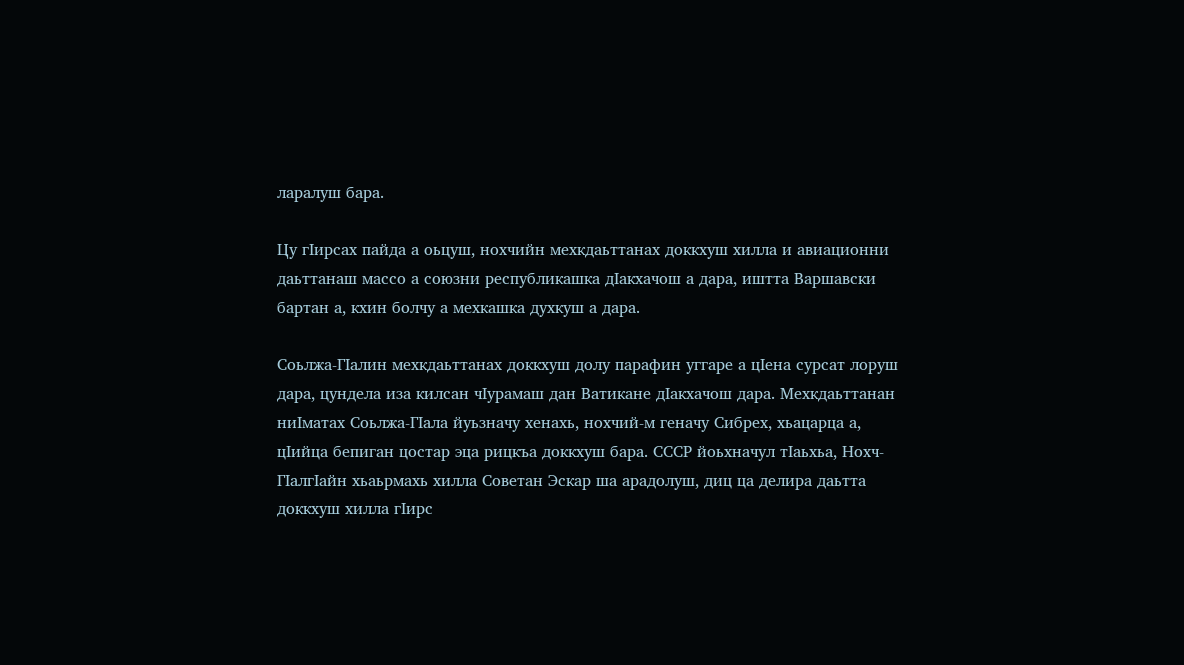ларалуш бара.

Цу гIирсах пайда а оьцуш, нохчийн мехкдаьттанах доккхуш хилла и авиационни даьттанаш массо а союзни республикашка дIакхачош а дара, иштта Варшавски бартан а, кхин болчу а мехкашка духкуш а дара.

Соьлжа-ГIалин мехкдаьттанах доккхуш долу парафин уггаре а цIена сурсат лоруш дара, цундела иза килсан чIурамаш дан Ватикане дIакхачош дара. Мехкдаьттанан ниIматах Соьлжа-ГIала йуьзначу хенахь, нохчий-м геначу Сибрех, хьацарца а, цIийца бепиган цостар эца рицкъа доккхуш бара. СССР йоьхначул тIаьхьа, Нохч-ГIалгIайн хьаьрмахь хилла Советан Эскар ша арадолуш, диц ца делира даьтта доккхуш хилла гIирс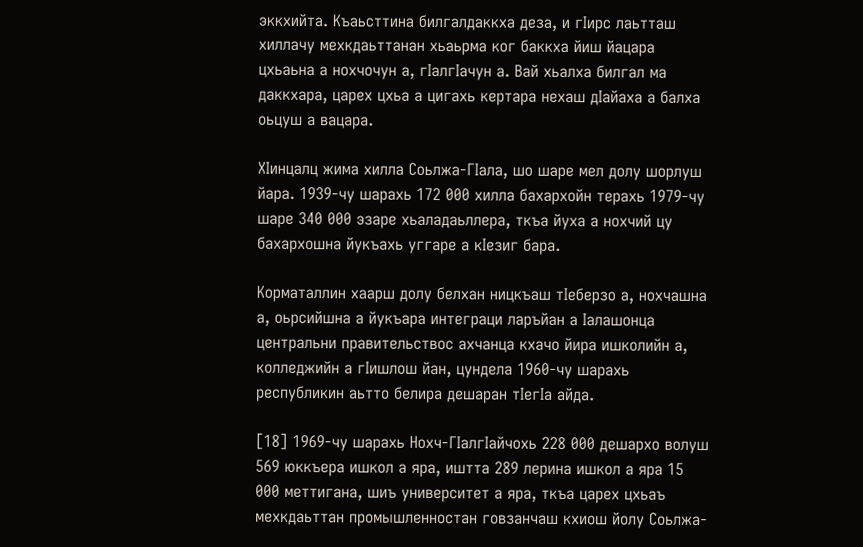эккхийта. Къаьсттина билгалдаккха деза, и гIирс лаьтташ хиллачу мехкдаьттанан хьаьрма ког баккха йиш йацара цхьаьна а нохчочун а, гIалгIачун а. Вай хьалха билгал ма даккхара, царех цхьа а цигахь кертара нехаш дIайаха а балха оьцуш а вацара.

ХIинцалц жима хилла Соьлжа-ГIала, шо шаре мел долу шорлуш йара. 1939-чу шарахь 172 000 хилла бахархойн терахь 1979-чу шаре 340 000 эзаре хьаладаьллера, ткъа йуха а нохчий цу бахархошна йукъахь уггаре а кIезиг бара.

Корматаллин хаарш долу белхан ницкъаш тIеберзо а, нохчашна а, оьрсийшна а йукъара интеграци ларъйан а Iалашонца центральни правительствос ахчанца кхачо йира ишколийн а, колледжийн а гIишлош йан, цундела 1960-чу шарахь республикин аьтто белира дешаран тIегIа айда.

[18] 1969-чу шарахь Нохч-ГIалгIайчохь 228 000 дешархо волуш 569 юккъера ишкол а яра, иштта 289 лерина ишкол а яра 15 000 меттигана, шиъ университет а яра, ткъа царех цхьаъ мехкдаьттан промышленностан говзанчаш кхиош йолу Соьлжа-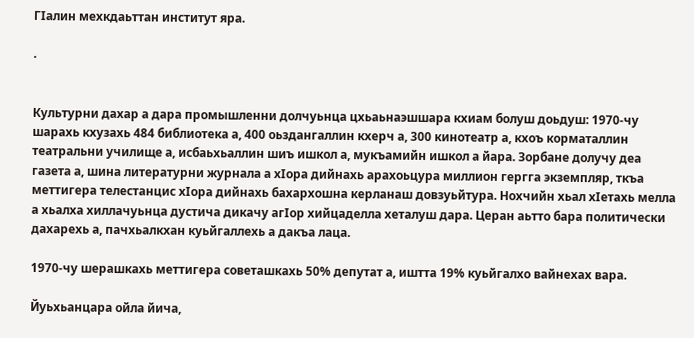ГIалин мехкдаьттан институт яра.

.


Культурни дахар а дара промышленни долчуьнца цхьаьнаэшшара кхиам болуш доьдуш: 1970-чу шарахь кхузахь 484 библиотека а, 400 оьздангаллин кхерч а, 300 кинотеатр а, кхоъ корматаллин театральни училище а, исбаьхьаллин шиъ ишкол а, мукъамийн ишкол а йара. Зорбане долучу деа газета а, шина литературни журнала а хIора дийнахь арахоьцура миллион гергга экземпляр, ткъа меттигера телестанцис хIора дийнахь бахархошна керланаш довзуьйтура. Нохчийн хьал хIетахь мелла а хьалха хиллачуьнца дустича дикачу агIор хийцаделла хеталуш дара. Церан аьтто бара политически дахарехь а, пачхьалкхан куьйгаллехь а дакъа лаца.

1970-чу шерашкахь меттигера советашкахь 50% депутат а, иштта 19% куьйгалхо вайнехах вара.

Йуьхьанцара ойла йича,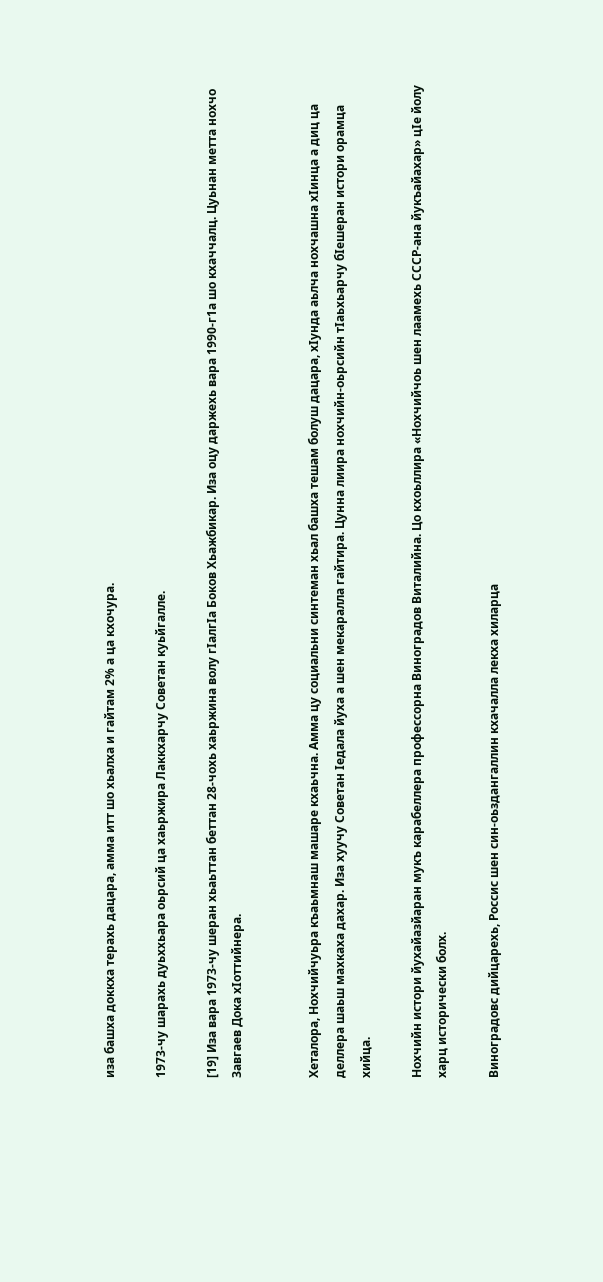иза башха доккха терахь дацара, амма итт шо хьалха и гайтам 2% а ца кхочура.

1973-чу шарахь дуьххьара оьрсий ца хаьржира Лаккхарчу Советан куьйгалле.

[19] Иза вара 1973-чу шеран хьаьттан беттан 28-чохь хаьржина волу гIалгIа Боков Хьажбикар. Иза оцу даржехь вара 1990-г1а шо кхаччалц. Цуьнан метта нохчо Завгаев Дока хIоттийнера.


Хеталора, Нохчийчуьра къаьмнаш машаре кхаьчна. Амма цу социальни синтеман хьал башха тешам болуш дацара, хIунда аьлча нохчашна хIинца а диц ца деллера шаьш махкаха дахар. Иза хуучу Советан Iедала йуха а шен мекаралла гайтира. Цунна лиира нохчийн-оьрсийн тIаьхьарчу бIешеран истори орамца хийца.

Нохчийн истори йухайазйаран мукъ карабеллера профессорна Виноградов Виталийна. Цо кхоьллира «Нохчийчоь шен лаамехь СССР-ана йукъайахар» цIе йолу харц исторически болх.

Виноградовс дийцарехь, Россис шен син-оьздангаллин кхачалла лекха хиларца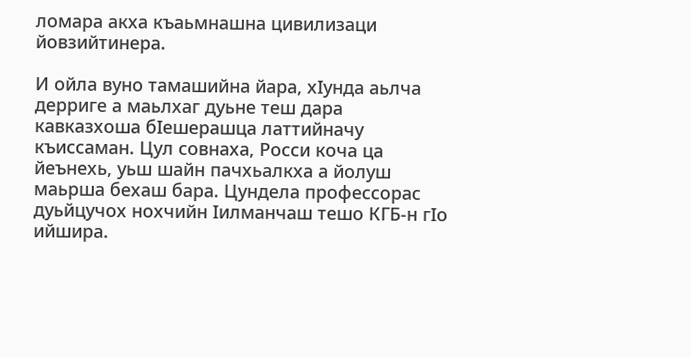ломара акха къаьмнашна цивилизаци йовзийтинера.

И ойла вуно тамашийна йара, хIунда аьлча дерриге а маьлхаг дуьне теш дара кавказхоша бIешерашца латтийначу къиссаман. Цул совнаха, Росси коча ца йеънехь, уьш шайн пачхьалкха а йолуш маьрша бехаш бара. Цундела профессорас дуьйцучох нохчийн Iилманчаш тешо КГБ-н гIо ийшира.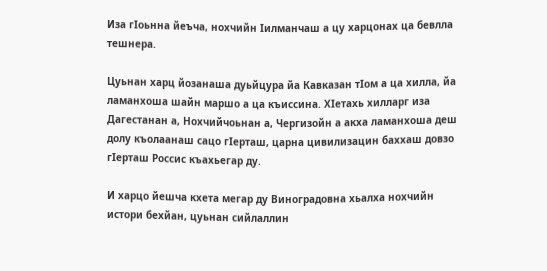Иза гIоьнна йеъча, нохчийн Iилманчаш а цу харцонах ца бевлла тешнера.

Цуьнан харц йозанаша дуьйцура йа Кавказан тIом а ца хилла, йа ламанхоша шайн маршо а ца къиссина. ХIетахь хилларг иза Дагестанан а, Нохчийчоьнан а, Чергизойн а акха ламанхоша деш долу къолаанаш сацо гIерташ, царна цивилизацин баххаш довзо гIерташ Россис къахьегар ду.

И харцо йешча кхета мегар ду Виноградовна хьалха нохчийн истори бехйан, цуьнан сийлаллин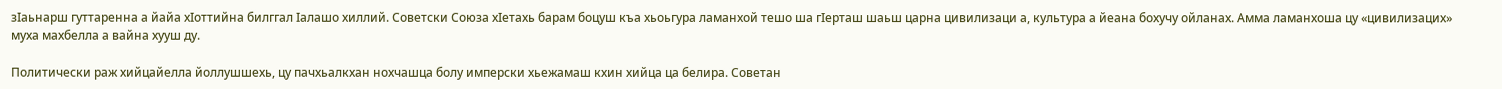зIаьнарш гуттаренна а йайа хIоттийна билггал Iалашо хиллий. Советски Союза хIетахь барам боцуш къа хьоьгура ламанхой тешо ша гIерташ шаьш царна цивилизаци а, культура а йеана бохучу ойланах. Амма ламанхоша цу «цивилизацих» муха махбелла а вайна хууш ду.

Политически раж хийцайелла йоллушшехь, цу пачхьалкхан нохчашца болу имперски хьежамаш кхин хийца ца белира. Советан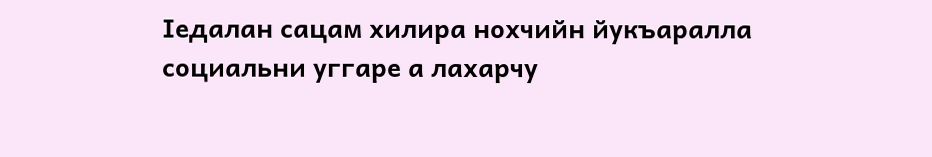Iедалан сацам хилира нохчийн йукъаралла социальни уггаре а лахарчу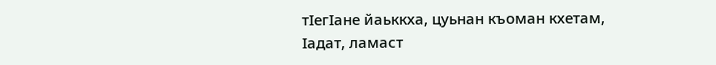тIегIане йаьккха, цуьнан къоман кхетам, Iадат, ламаст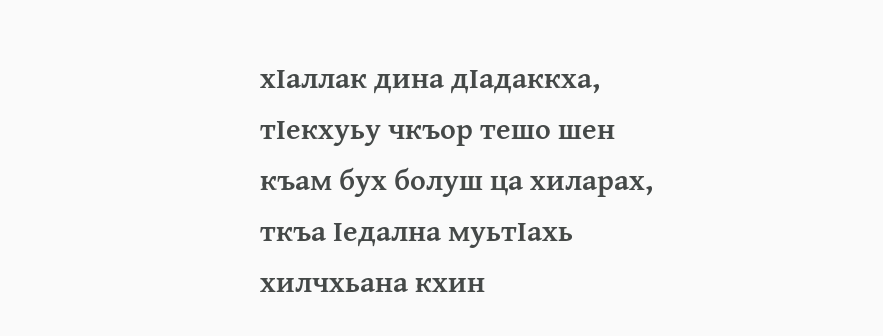хIаллак дина дIадаккха, тIекхуьу чкъор тешо шен къам бух болуш ца хиларах, ткъа Iедална муьтIахь хилчхьана кхин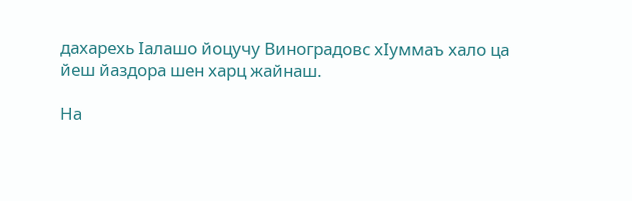дахарехь Iалашо йоцучу Виноградовс хIуммаъ хало ца йеш йаздора шен харц жайнаш.

На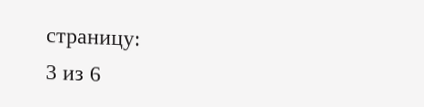страницу:
3 из 6